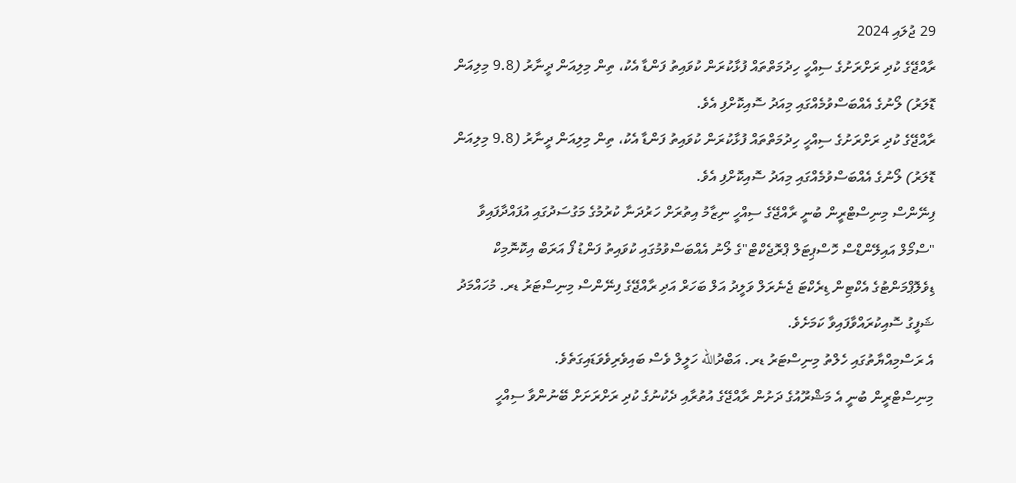29 ޖުލައި 2024
ރާއްޖޭގެ ކުދި ރަށްރަށުގެ ސިއްހީ ހިދުމަތްތައް ފުޅާކުރަން ކުވައިތު ފަންޑާ އެކު، ތިން މިލިއަން ދީނާރު (9.8 މިލިއަން ޑޮލަރު) ލޯނުގެ އެއްބަސްވުމެއްގައި މިއަދު ސޮއިކޮށްފި އެވެ.
ރާއްޖޭގެ ކުދި ރަށްރަށުގެ ސިއްހީ ހިދުމަތްތައް ފުޅާކުރަން ކުވައިތު ފަންޑާ އެކު، ތިން މިލިއަން ދީނާރު (9.8 މިލިއަން ޑޮލަރު) ލޯނުގެ އެއްބަސްވުމެއްގައި މިއަދު ސޮއިކޮށްފި އެވެ.
ފިނޭންސް މިނިސްޓްރީން ބުނީ ރާއްޖޭގެ ސިއްހީ ނިޒާމު އިތުރަށް ހަރުދަނާ ކުރުމުގެ މަގުސަދުގައި އުފައްދާފައިވާ "ސްމޯލް އައިލޭންޑްސް ހޮސްޕިޓަލް ޕްރޮޖެކްޓް"ގެ ލޯނު އެއްބަސްވުމުގައި ކުވައިތު ފަންޑު ފޯ އަރަބް އިކޮނޮމިކް ޑިވެލޮޕްމަންޓުގެ އެކްޓިން ޑިރެކްޓަ ޖެނެރަލް ވަލީދު އަލް ބަހަރް އަދި ރާއްޖޭގެ ފިނޭންސް މިނިސްޓަރު ޑރ. މުހައްމަދު ޝަފީގު ސޮއިކުރައްވާފައިވާ ކަމަށެވެ.
އެ ރަސްމިއްޔާތުގައި ހެލްތު މިނިސްޓަރު ޑރ. އަބްދުالله ހަލީލް ވެސް ބައިވެރިވެވަޑައިގަތެވެ.
މިނިސްޓްރީން ބުނީ އެ މަޝްރޫއުގެ ދަށުން ރާއްޖޭގެ އުތުރާއި ދެކުނުގެ ކުދި ރަށްރަށަށް ބޭނުންވާ ސިއްހީ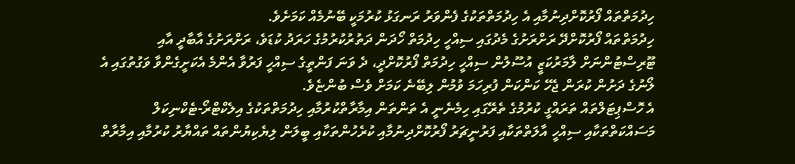ހިދުމަތްތައް ފޯރުކޮށްދިނުމާއި އެ ހިދުމަތްތަކުގެ ފެންވަރު ރަނގަޅު ކުރުމަކީ ބޭނުމެއް ކަމަށެވެ.
ހިދުމަތްތައް ފޯރުކޮށްދޭ ރަށްރަށުގެ މެދުގައި ސިއްހީ ހިދުމަތް ހޯދަން ދަތުރުކުރުމުގެ ހަރަދު ކުޑަވެ، ރަށްރަށުގެ އާބާދީ އާއި ޓޫރިސްޓުންނަށް ލާމަރުކަޒީ އުސޫލުން ސިއްހީ ހިދުމަތް ފޯރުކޮށްދީ، ދެ ވަނަ ފަންތީގެ ސިއްހީ ފަރުވާ އެންމެ އެކަށީގެންވާ ވަގުތުގައި އެ ލޯނުގެ ދަށުން ކުރަން ޖެހޭ ކަންކަން ފުރިހަމަ ވުމުން ލިބޭނެ ކަމަށް ވެސް ބުންޏެވެ.
އެ ހޮސްޕިޓަލްތައް ތަރައްގީ ކުރުމުގެ ތެރޭގައި ހިމެނެނީ އެ ތަންތަން އިމާރާތްކުރުމާއި ހިދުމަތްތަކުގެ އިލެކްޓްރޯ-ޓެކްނިކަލް މަސައްކަތްތަކާއި ސިއްހީ އާލަތްތަކާއި ފަރުނީޗަރު ފޯރުކޮށްދިނުމާއި ކުރެހުންތަކާއި ބީލަން ލިޔެކިޔުންތައް ތައްޔާރު ކުރުމާއި އިމާރާތް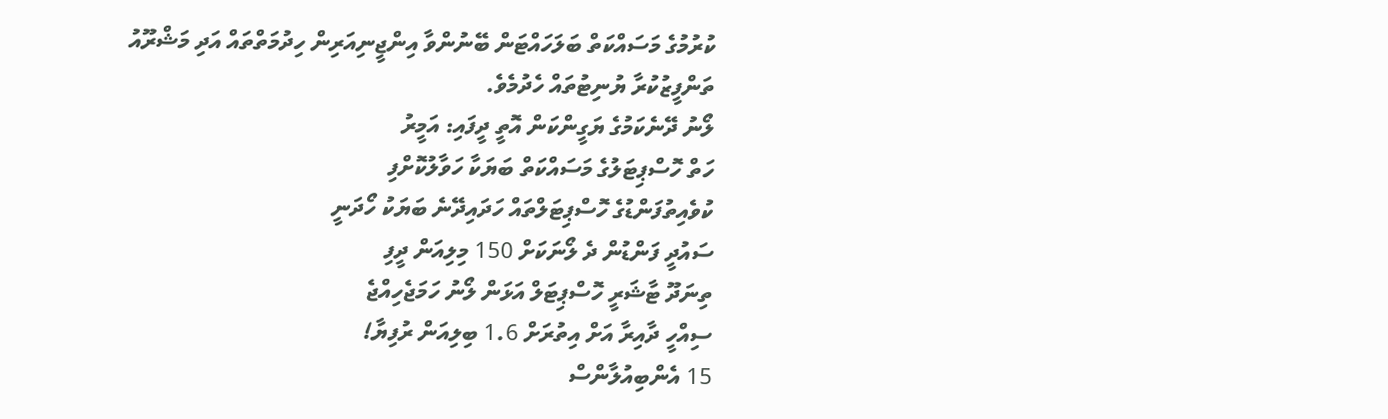ކުރުމުގެ މަސައްކަތް ބަލަހައްޓަން ބޭނުންވާ އިންޖީނިއަރިން ހިދުމަތްތައް އަދި މަޝްރޫއު ތަންފީޒުކުރާ ޔުނިޓުތައް ހެދުމެވެ.
ލޯނު ދޭނެކަމުގެ ޔަގީންކަން އޮތީ ދީފައި: އަމީރު
ހަތް ހޮސްޕިޓަލުގެ މަސައްކަތް ބަޔަކާ ހަވާލުކޮށްފި
ކުވެއިތުފަންޑުގެ ހޮސްޕިޓަލްތައް ހަދައިދޭނެ ބަޔަކު ހޯދަނީ
ސައުދީ ފަންޑުން ދެ ލޯނަކަށް 150 މިލިއަން ދީފި
ތިނަދޫ ޓާޝަރީ ހޮސްޕިޓަލް އަޅަން ލޯނު ހަމަޖެހިއްޖެ
ސިއްހީ ދާއިރާ އަށް އިތުރަށް 1.6 ބިލިއަން ރުފިޔާ!
15 އެންބިއުލާންސް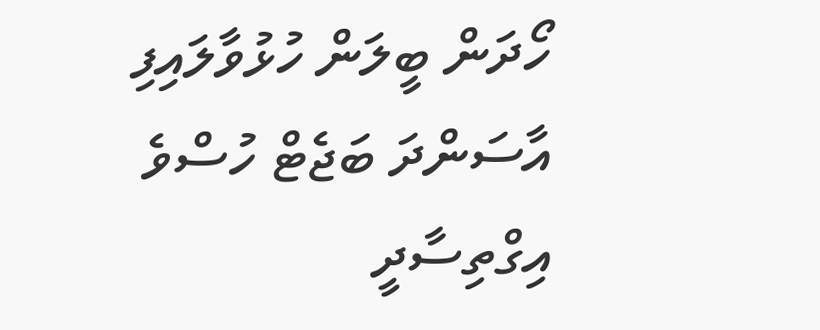ހޯދަން ބީލަން ހުޅުވާލައިފި
އާސަންދަ ބަޖެޓް ހުސްވެ އިގްތިސާދީ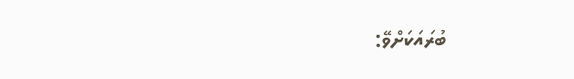ބުރައަކަށްވޭ: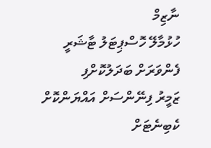ނާޒިމް
ހުޅުމާލޭ ހޮސްޕިޓަލު ޓާޝަރީ ފެންވަރަށް ބަދަލުކޮށްފި
ޒަމީރު ފިނޭންސަށް އައްޔަންކޮށް ކެބިނެޓަށް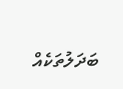ބަދަލުތަކެއް